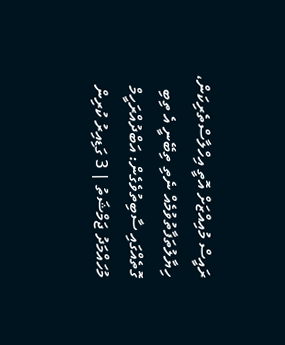ރައީސް މުއިއްޒަށް އޮތީ އިހްލާސްތެރިކަން، ހިޔާލުތަފާތުވުމެއް ނެތި ތިބޭނީ އެ ތިބި ގޮތެއްގައި ސާބިތުވެގެން: އަބްދުއްރަހީމް
މުހައްމަދު ޖަމްޝަތު | 3 ގަޑިއިރު ކުރިން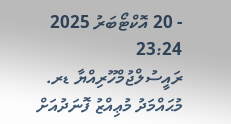- 20 އޮކްޓޯބަރު 2025 23:24
ރައީސުލްޖުމްހޫރިއްޔާ ޑރ. މުޙައްމަދު މުޢިއްޒު ފޮނަދުއަށް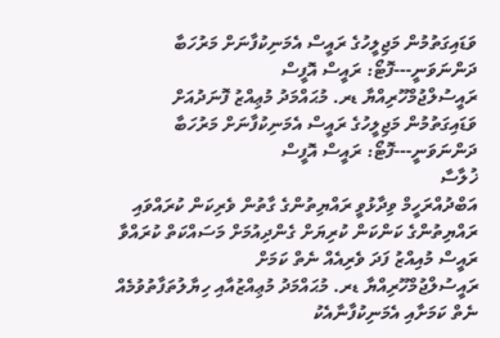ވަޑައިގަތުމުން މަޖިލީހުގެ ރައީސް އެމަނިކުފާނަށް މަރުހަބާ ދަންނަވަނީ---ފޮޓޯ: ރައީސް އޮފީސް
ރައީސުލްޖުމްހޫރިއްޔާ ޑރ. މުޙައްމަދު މުޢިއްޒު ފޮނަދުއަށް ވަޑައިގަތުމުން މަޖިލީހުގެ ރައީސް އެމަނިކުފާނަށް މަރުހަބާ ދަންނަވަނީ---ފޮޓޯ: ރައީސް އޮފީސް
ޚުލާސާ
އަބްދުއްރަހީމް ވިދާޅުވީ ރައްޔިތުންގެ ގާތުން ވެރިކަން ކުރައްވައި ރައްޔިތުންގެ ކަންކަން ކުރިޔަށް ގެންދިއުމަށް މަސައްކަތް ކުރައްވާ ރައީސް މުއިއްޒު ފަދަ ވެރިއެއް ނެތް ކަމަށް
ރައީސުލްޖުމްހޫރިއްޔާ ޑރ. މުޙައްމަދު މުޢިއްޒުއާއި ހިޔާލުތަފާތުވުމެއް ނެތް ކަމަށާއި އެމަނިކުފާނާއެކު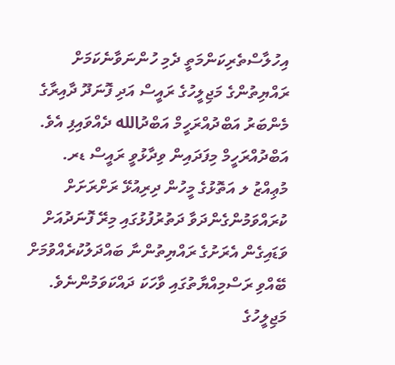އިހުލާސްތެރިކަންމަތީ ދެމި ހުންނަވާނެކަމަށް ރައްޔިތުންގެ މަޖިލީހުގެ ރައީސް އަދި ފޮނަދޫ ދާއިރާގެ މެންބަރު އަބްދުއްރަހީމް އަބްދުالله ދެއްވައިފި އެވެ. އަބްދުއްރަހީމް މިފަދައިން ވިދާޅުވީ ރައީސް ޑރ. މުޢިއްޒު ލ އަތޮޅުގެ މީހުން ދިރިއުޅޭ ރަށްރަށަށް ކުރައްވަމުންގެންދަވާ ދަތުރުފުޅުގައި މިރޭ ފޮނަދުއަށް ވަޑައިގެން އެރަށުގެ ރައްޔިތުންނާ ބައްދަލުކުރެއްވުމަށް ބޭއްވި ރަސްމިއްޔާތުގައި ވާހަކަ ދައްކަވަމުންނެވެ.
މަޖިލީހުގެ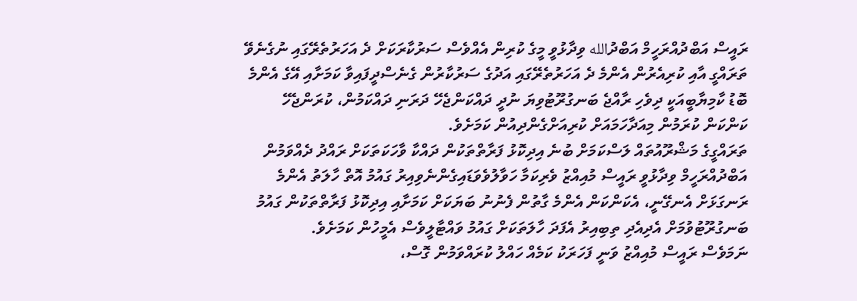ރައީސް އަބްދުއްރަހީމް އަބްދުالله ވިދާޅުވީ މީގެ ކުރިން އެއްވެސް ސަރުކާރަކަށް ދެ އަހަރުތެރޭގައި ނުގެނެވޭ ތަރައްގީ އާއި ކުރިއެރުން އެންމެ ދެ އަހަރުތެރޭގައި އަދުގެ ސަރުކާރުން ގެނެސްދީފައިވާ ކަމަށާއި އޭގެ އެންމެ ބޮޑު ކާމިޔާބީއަކީ ދިވެހި ރާއްޖެ ބަނގުރޫޓުވިޔަ ނުދީ ދައްކަންޖެހޭ ދަރަނި ދައްކަމުން، ކުރަންޖެހޭ ކަންކަން ކުރަމުން މިއަދާހަމައަށް ކުރިއަށްގެންދިއުން ކަމަށެވެ.
ތަރައްގީގެ މަޝްރޫއުތައް ލަސްކަމަށް ބުނެ އިދިކޮޅު ފަރާތްތަކުން ދައްކާ ވާހަކަތަކަށް ރައްދު ދެއްވަމުން އަބްދުއްރަހީމް ވިދާޅުވީ ރައީސް މުއިއްޒު ވެރިކަމާ ހަވާލުވެވަޑައިގެންނެވިއިރު ގައުމު އޮތް ހާލަތު އެންމެ ރަނގަޅަށް އެނގޭނީ، އެކަންކަން އެންމެ ގާތުން ފެނުނު ބަޔަކަށް ކަމަށާއި އިދިކޮޅު ފަރާތްތަކުން ގައުމު ބަނގުރޫޓުވުމަށް އެދިއެދި ތިބިއިރު އެފަދަ ހާލަތަކަށް ގައުމު ވައްޓާލީވެސް އެމީހުން ކަމަށެވެ.
ނަމަވެސް ރައީސް މުއިއްޒު ވަނީ ފަހަރަކު ކަމެއް ހައްލު ކުރައްވަމުން ގޮސް،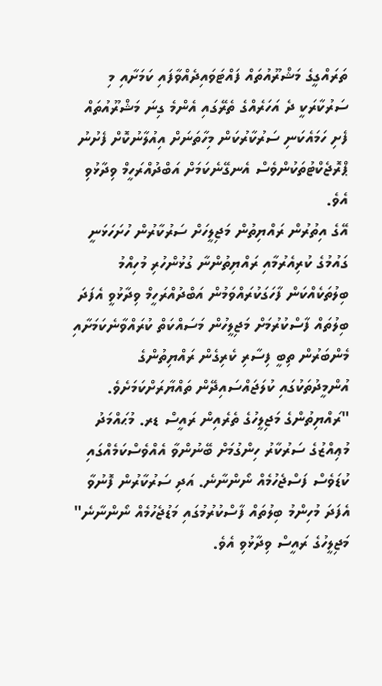ތަރައްގީގެ މަޝްރޫއުތައް ފައްޓަވައިދެއްވާފައި ކަމަށާއި މި ސަރުކާރަކީ ދެ އަހަރެއްގެ ތެރޭގައި އެންމެ ގިނަ މަޝްރޫއުތައް ފެށި ހަމައެކަނި ސަރުކާރުކަން މިހާތަނަށް އިއުލާނުކޮށް ފެށުނު ޕްރޮޖެކްޓުތަކުންވެސް އެނގޭނެކަމަށް އަބްދުއްރަހީމް ވިދާޅުވި އެވެ.
އޭގެ އިތުރުން ރައްޔިތުން މަޖިލީހަށް ސަރުކާރުން ހުށަހަޅަނީ ގައުމުގެ ކުރިއެރުމާއި ރައްޔިތުންނާ ގުޅުންހުރި މުހިއްމު ބިލުތަކެއްކަން ފާހަގަކުރައްވަމުން އަބްދުއްރަހީމް ވިދާޅުވީ އެފަދަ ބިލުތައް ފާސްކުރުމަށް މަޖިލީހުން މަސައްކަތް ކުރައްވާނެކަމަށާއި މެންބަރުން ތިބީ ފިސާރި ކެރިގެން ރައްޔިތުންގެ އުންމީދުތަކުގައި ކުލަޖައްސައިދޭން ތައްޔާރަށްކަމަށެވެ.
"ރައްޔިތުންގެ މަޖިލީހުގެ ތެރެއިން ރައީސް ޑރ. މުޙައްމަދު މުޢިއްޒުގެ ސަރުކާރު ހިންގުމަށް ބޭނުންވާ އެއްވެސްކަމެއްގައި ކުޑަވެސް ފަސްޖެހުމެއް ނޯންނާނެ. އަދި ސަރުކާރުން ފޮނުވާ އެފަދަ މުހިންމު ބިލުތައް ފާސްކުރުމުގައި މަޑުޖެހުމެއް ނޯންނާނެ" މަޖިލީހުގެ ރައީސް ވިދާޅުވި އެވެ.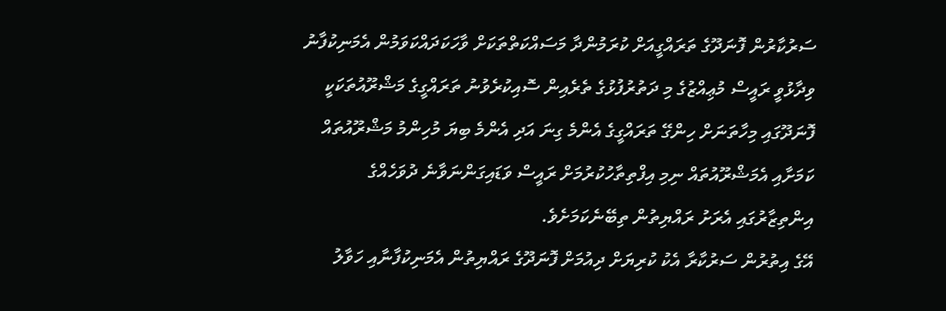ސަރުކާރުން ފޮނަދޫގެ ތަރައްގީއަށް ކުރަމުންދާ މަސައްކަތްތަކަށް ވާހަކަދައްކަވަމުން އެމަނިކުފާނު ވިދާޅުވީ ރައީސް މުޢިއްޒުގެ މި ދަތުރުފުޅުގެ ތެރެއިން ސޮއިކުރެވުނު ތަރައްގީގެ މަޝްރޫއުތަކަކީ ފޮނަދޫގައި މިހާތަނަށް ހިންގޭ ތަރައްގީގެ އެންމެ ގިނަ އަދި އެންމެ ބިޔަ މުހިންމު މަޝްރޫއުތައް ކަމަށާއި އެމަޝްރޫއުތައް ނިމި އިފްތިތާހުކުރުމަށް ރައީސް ވަޑައިގަންނަވާނެ ދުވަހެއްގެ އިންތިޒާރުގައި އެރަށު ރައްޔިތުން ތިބޭނެކަމަށެވެ.
އޭގެ އިތުރުން ސަރުކާރާ އެކު ކުރިޔަށް ދިއުމަށް ފޮނަދޫގެ ރައްޔިތުން އެމަނިކުފާނާއި ހަވާލު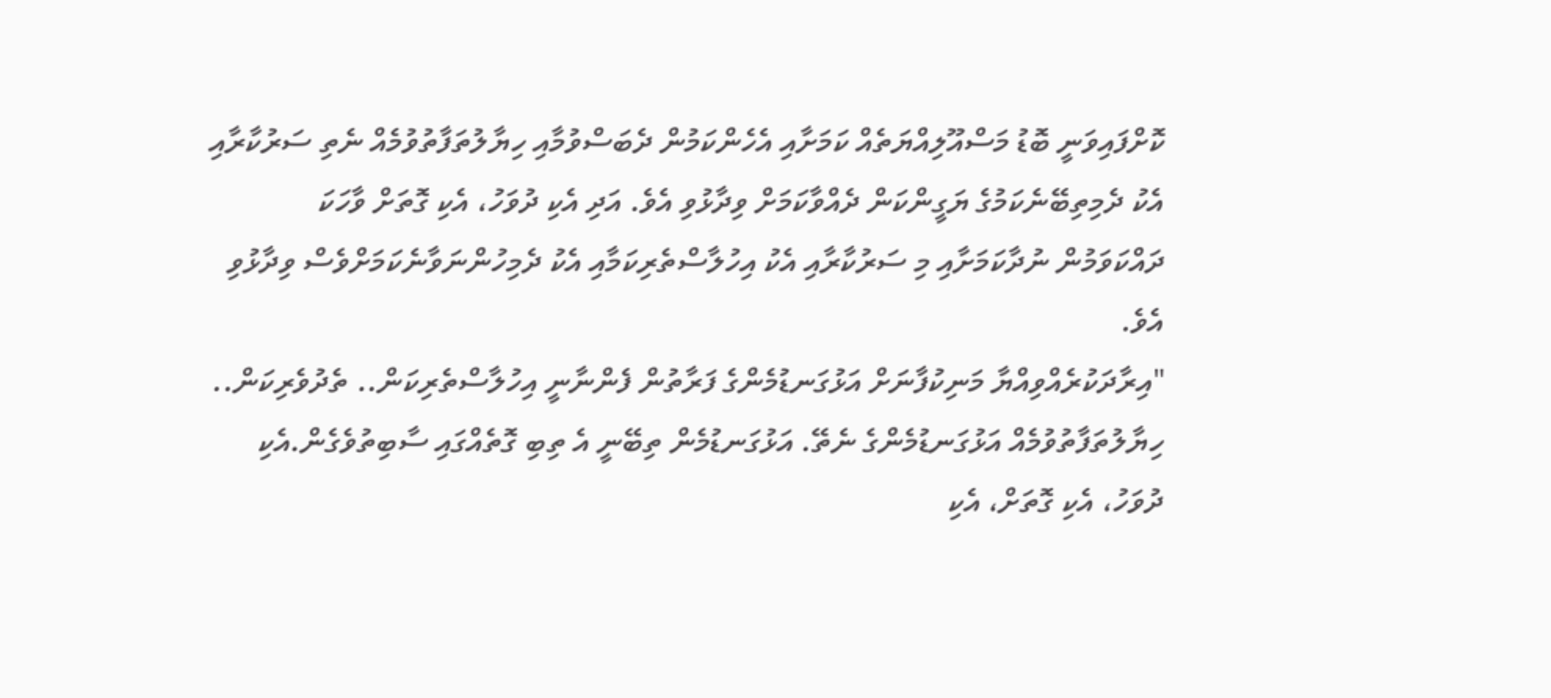ކޮށްފައިވަނީ ބޮޑު މަސްއޫލިއްޔަތެއް ކަމަށާއި އެހެންކަމުން ދެބަސްވުމާއި ހިޔާލުތަފާތުވުމެއް ނެތި ސަރުކާރާއި އެކު ދެމިތިބޭނެކަމުގެ ޔަގީންކަން ދެއްވާކަމަށް ވިދާޅުވި އެވެ. އަދި އެކި ދުވަހު، އެކި ގޮތަށް ވާހަކަ ދައްކަވަމުން ނުދާކަމަށާއި މި ސަރުކާރާއި އެކު އިހުލާސްތެރިކަމާއި އެކު ދެމިހުންނަވާނެކަމަށްވެސް ވިދާޅުވި އެވެ.
"އިރާދަކުރެއްވިއްޔާ މަނިކުފާނަށް އަޅުގަނޑުމެންގެ ފަރާތުން ފެންނާނީ އިހުލާސްތެރިކަން.. ތެދުވެރިކަން.. ހިޔާލުތަފާތުވުމެއް އަޅުގަނޑުމެންގެ ނެތޭ. އަޅުގަނޑުމެން ތިބޭނީ އެ ތިބި ގޮތެއްގައި ސާބިތުވެގެން.އެކި ދުވަހު، އެކި ގޮތަށް، އެކި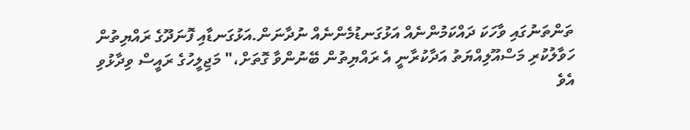ތަންތަނުގައި ވާހަކަ ދައްކަމުންނެއް އަޅުގަނޑުމެންނެއް ނުދާނަން.އަޅުގަނޑާއި ފޮނަދޫގެ ރައްޔިތުން ހަވާލުކުރި މަސްއޫލިއްޔަތު އަދާކުރާނީ އެ ރައްޔިތުން ބޭނުންވާ ގޮތަށް،" މަޖިލީހުގެ ރައީސް ވިދާޅުވި އެވެ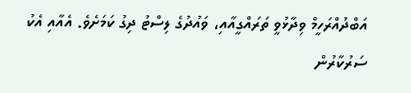އަބްދުއްރަހީމް ވިދާޅުވީ ތަރައްގީއާއި، ވައުދުގެ ލިސްޓު ދިގު ކަމަށެވެ. އެއާއި އެކު ސަރުކާރުން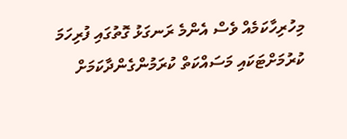މިހުރިހާކަމެއް ވެސް އެންމެ ރަނގަޅު ގޮތުގައި ފުރިހަމަ ކުރުމަށްޓަކައި މަސައްކަތް ކުރަމުންގެންދާކަމަށް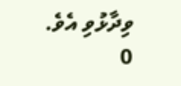ވިދާޅުވި އެވެ.
0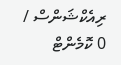ރިއެކްޝަންސް / 0 ކޮމެންޓް